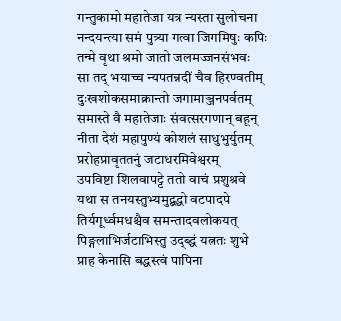गन्तुकामो महातेजा यत्र न्यस्ता सुलोचना
नन्दयन्त्या समं पुत्र्या गत्वा जिगमिषुः कपिः
तन्मे वृथा श्रमो जातो जलमज्जनसंभवः
सा तद् भयाच्च न्यपतन्नदीं चैव हिरण्वतीम्
दुःखशोकसमाक्रान्तो जगामाञ्जनपर्वतम्
समास्ते वै महातेजाः संवत्सरगणान् बहून्
नीता देशं महापुण्यं कोशलं साधुभुर्युतम्
प्ररोहप्रावृततनुं जटाधरमिवेश्वरम्
उपविष्टा शिलवापट्टे ततो वाचं प्रशुश्रवे
यथा स तनयस्तुभ्यमुद्बद्धो वटपादपे
तिर्यगूर्ध्वमधश्चैव समन्तादवलोकयत्
पिङ्गलाभिर्जटाभिस्तु उद्ब्द्धं यत्नतः शुभे
प्राह केनासि बद्धस्त्वं पापिना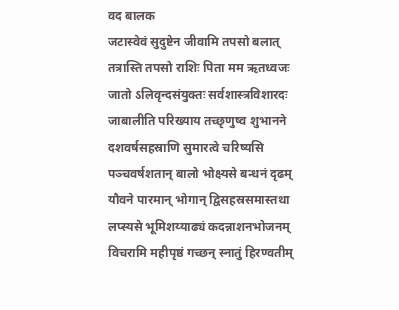वद बालक
जटास्वेवं सुदुष्टेन जीवामि तपसो बलात्
तत्रास्ति तपसो राशिः पिता मम ऋतध्वजः
जातो ऽलिवृन्दसंयुक्तः सर्वशास्त्रविशारदः
जाबालीति परिख्याय तच्छृणुष्व शुभानने
दशवर्षसहस्राणि सुमारत्वे चरिष्यसि
पञ्चवर्षशतान् बालो भोक्ष्यसे बन्धनं दृढम्
यौवने पारमान् भोगान् द्विसहस्रसमास्तथा
लप्स्यसे भूमिशय्याढ्यं कदन्नाशनभोजनम्
विचरामि महीपृष्ठं गच्छन् स्नातुं हिरण्वतीम्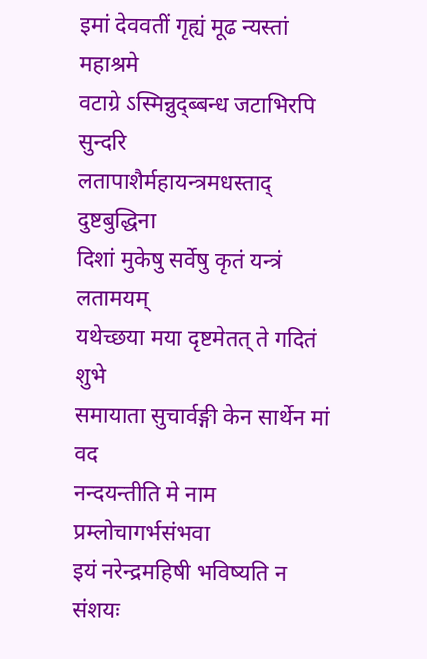इमां देववतीं गृह्यं मूढ न्यस्तां महाश्रमे
वटाग्रे ऽस्मिन्नुद्ब्बन्ध जटाभिरपि सुन्दरि
लतापाशैर्महायन्त्रमधस्ताद् दुष्टबुद्धिना
दिशां मुकेषु सर्वेषु कृतं यन्त्रं लतामयम्
यथेच्छया मया दृष्टमेतत् ते गदितं शुभे
समायाता सुचार्वङ्गी केन सार्थेन मां वद
नन्दयन्तीति मे नाम प्रम्लोचागर्भसंभवा
इयं नरेन्द्रमहिषी भविष्यति न संशयः